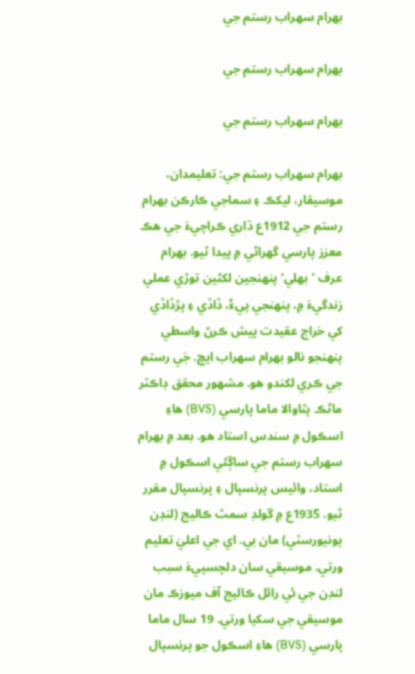بهرام سھراب رستم جي

بهرام سھراب رستم جي

بهرام سھراب رستم جي

بهرام سھراب رستم جي: تعليمدان، موسيقار، ليکڪ ۽ سماجي ڪارڪن بھرام رستم جي 1912ع ڌاري ڪراچيءَ جي هڪ معزز پارسي گهراڻي ۾ پيدا ٿيو. بھرام عرف ’بھلي‘ پنھنجين لکڻين توڙي عملي زندگيءَ ۾، پنھنجي پيءُ، ڏاڏي ۽ پڙڏاڏي کي خراج عقيدت پيش ڪرڻ واسطي پنھنجو نالو بھرام سھراب ايڇ. جَي رستم جي ڪري لکندو هو. مشھور محقق ڊاڪٽر ماڻڪ پٿاوالا ماما پارسي (BVS) هاءِ اسڪول ۾ سندس استاد هو. بعد ۾ بھرام سھراب رستم جي ساڳئي اسڪول ۾ استاد، وائيس پرنسپال ۽ پرنسپال مقرر ٿيو. 1935ع ۾ گولڊ سمٿ ڪاليج (لنڊن يونيورسٽي) مان بي. اي جي اعليٰ تعليم ورتي. موسيقي سان دلچسپيءَ سبب لنڊن جي ئي رائل ڪاليج آف ميوزڪ مان موسيقي جي سکيا ورتي. 19 سال ماما پارسي (BVS) هاءِ اسڪول جو پرنسپال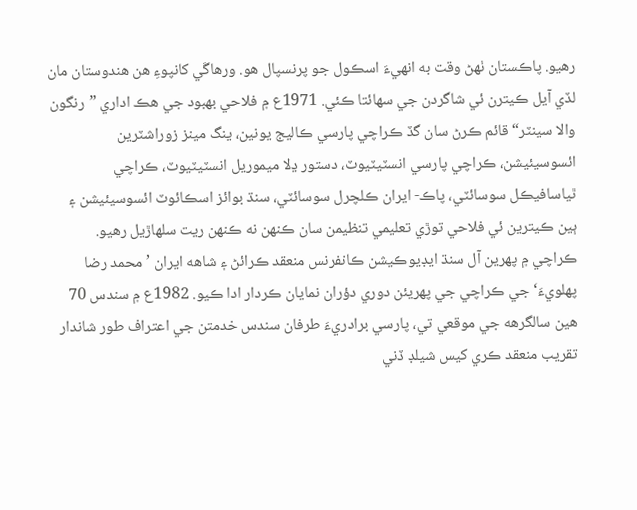رهيو. پاڪستان ٺھڻ وقت به انهيءَ اسڪول جو پرنسپال هو. ورهاڱي کانپوءِ هن هندوستان مان لڏي آيل ڪيترن ئي شاگردن جي سھائتا ڪئي. 1971ع ۾ فلاحي بھبود جي هڪ اداري ”رنگون والا سينٽر“ قائم ڪرڻ سان گڏ ڪراچي پارسي ڪاليج يونين، ينگ مينز زوراشٽرين ائسوسيئيشن، ڪراچي پارسي انسٽيٽيوٽ، دستور ڍلا ميموريل انسٽيٽيوٽ، ڪراچي ٿياسافيڪل سوسائٽي، پاڪ- ايران ڪلچرل سوسائٽي، سنڌ بوائز اسڪائوٽ ائسوسيئيشن ۽ ٻين ڪيترين ئي فلاحي توڙي تعليمي تنظيمن سان ڪنھن نه ڪنھن ريت سلھاڙيل رهيو. ڪراچي ۾ پھرين آل سنڌ ايڊيوڪيشن ڪانفرنس منعقد ڪرائڻ ۽ شاهه ايران ’محمد رضا پھلويءَ‘ جي ڪراچي جي پھريئن دوري دؤران نمايان ڪردار ادا ڪيو. 1982ع ۾ سندس 70 هين سالگرهه جي موقعي تي، پارسي برادريءَ طرفان سندس خدمتن جي اعتراف طور شاندار تقريب منعقد ڪري کيس شيلڊ ڏني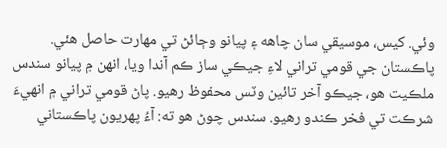وئي. کيس، موسيقي سان چاهه ۽ پيانو وڄائڻ تي مھارت حاصل هئي. پاڪستان جي قومي تراني لاءِ جيڪي ساز ڪم آندا ويا، انهن ۾ پيانو سندس ملڪيت هو، جيڪو آخر تائين وٽس محفوظ رهيو. پاڻ قومي تراني ۾ انهيءَ شرڪت تي فخر ڪندو رهيو. سندس چوڻ هو ته: آءُ پھريون پاڪستاني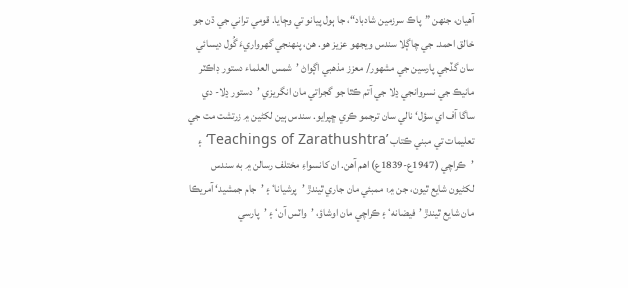آهيان، جنھن ”پاڪ سرزمين شادباد“، جا ٻول پيانو تي وڄايا. قومي تراني جي ڌن جو خالق احمد. جي چاڳلا سندس ويجهو عزيز هو. هن، پنھنجي گهرواريءَ گُول ديسائي سان گڏجي پارسين جي مشھور/ معزز مذهبي اڳواڻ ’شمس العلماء دستور ڊاڪٽر مانيڪ جي نسروانجي ڍلا جي آتم ڪٿا جو گجراتي مان انگريزي ’دستور ڍلا- دي ساگا آف اي سؤل‘ نالي سان ترجمو ڪري ڇپرايو. سندس ٻين لکڻين ۾ زرتشت مت جي تعليمات تي مبني ڪتاب ’Teachings of Zarathushtra‘ ۽ ’ڪراچي (1947ع-1839ع) اهم آهن. ان کانسواءِ مختلف رسالن ۾ به سندس لکڻيون شايع ٿيون، جن ۾: ممبئي مان جاري ٿيندڙ ’پرشيانا‘ ۽ ’جام جمشيد‘ آمريڪا مان شايع ٿيندڙ ’فيضانه‘ ۽ ڪراچي مان اوشاؤ، ’واٽس آن‘ ۽ ’پارسي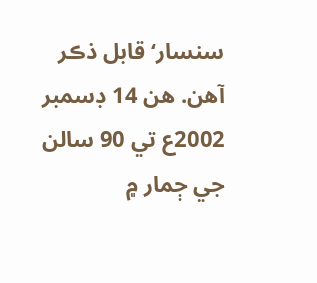سنسار‘ قابل ذڪر آهن. هن 14 ڊسمبر 2002ع تي 90 سالن جي ڄمار ۾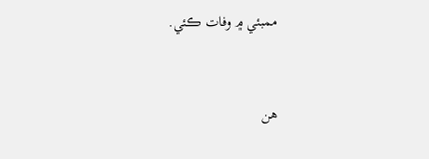ممبئي ۾ وفات ڪئي.


هن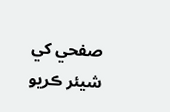صفحي کي شيئر ڪريو